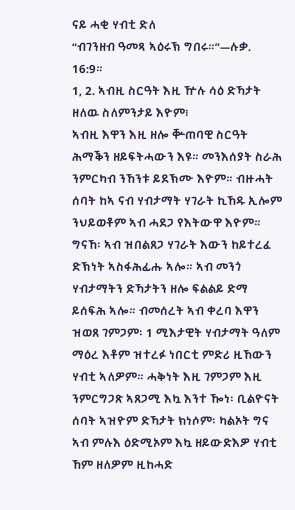ናይ ሓቂ ሃብቲ ድለ
“ብገንዘብ ዓመጻ ኣዕሩኽ ግበሩ።”—ሉቃ. 16:9።
1, 2. ኣብዚ ስርዓት እዚ ዅሉ ሳዕ ድኻታት ዘለዉ ስለምንታይ እዮም፧
ኣብዚ እዋን እዚ ዘሎ ቝጠባዊ ስርዓት ሕማቕን ዘይፍትሓውን እዩ። መንእሰያት ስራሕ ንምርካብ ንኸንቱ ይደኽሙ እዮም። ብዙሓት ሰባት ከኣ ናብ ሃብታማት ሃገራት ኪኸዱ ኢሎም ንህይወቶም ኣብ ሓደጋ የእትውዋ እዮም። ግናኸ፡ ኣብ ዝበልጸጋ ሃገራት እውን ከይተረፈ ድኽነት ኣስፋሕፊሑ ኣሎ። ኣብ መንጎ ሃብታማትን ድኻታትን ዘሎ ፍልልይ ድማ ይሰፍሕ ኣሎ። ብመሰረት ኣብ ቀረባ እዋን ዝወጸ ገምጋም፡ 1 ሚእታዊት ሃብታማት ዓለም ማዕረ እቶም ዝተረፉ ነበርቲ ምድሪ ዚኸውን ሃብቲ ኣለዎም። ሓቅነት እዚ ገምጋም እዚ ንምርግጋጽ ኣጸጋሚ እኳ እንተ ዀነ፡ ቢልዮናት ሰባት ኣዝዮም ድኻታት ክነሶም፡ ካልኦት ግና ኣብ ምሉእ ዕድሚኦም እኳ ዘይውድእዎ ሃብቲ ኸም ዘለዎም ዚከሓድ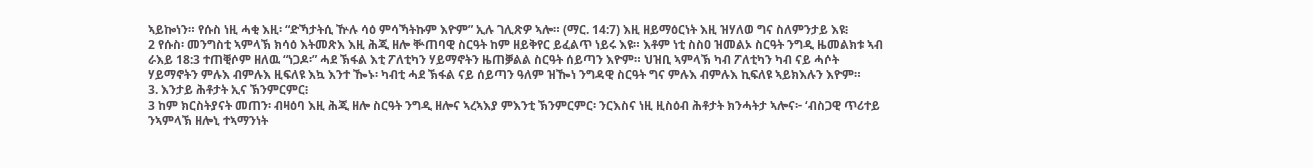ኣይኰነን። የሱስ ነዚ ሓቂ እዚ፡ “ድኻታትሲ ዅሉ ሳዕ ምሳኻትኩም እዮም” ኢሉ ገሊጽዎ ኣሎ። (ማር. 14:7) እዚ ዘይማዕርነት እዚ ዝሃለወ ግና ስለምንታይ እዩ፧
2 የሱስ፡ መንግስቲ ኣምላኽ ክሳዕ እትመጽእ እዚ ሕጂ ዘሎ ቝጠባዊ ስርዓት ከም ዘይቅየር ይፈልጥ ነይሩ እዩ። እቶም ነቲ ስስዐ ዝመልኦ ስርዓት ንግዲ ዜመልክቱ ኣብ ራእይ 18:3 ተጠቒሶም ዘለዉ “ነጋዶ፡” ሓደ ኽፋል እቲ ፖለቲካን ሃይማኖትን ዜጠቓልል ስርዓት ሰይጣን እዮም። ህዝቢ ኣምላኽ ካብ ፖለቲካን ካብ ናይ ሓሶት ሃይማኖትን ምሉእ ብምሉእ ዚፍለዩ እኳ እንተ ዀኑ፡ ካብቲ ሓደ ኽፋል ናይ ሰይጣን ዓለም ዝዀነ ንግዳዊ ስርዓት ግና ምሉእ ብምሉእ ኪፍለዩ ኣይክእሉን እዮም።
3. እንታይ ሕቶታት ኢና ኽንምርምር፧
3 ከም ክርስትያናት መጠን፡ ብዛዕባ እዚ ሕጂ ዘሎ ስርዓት ንግዲ ዘሎና ኣረኣእያ ምእንቲ ኽንምርምር፡ ንርእስና ነዚ ዚስዕብ ሕቶታት ክንሓትታ ኣሎና፦ ‘ብስጋዊ ጥሪተይ ንኣምላኽ ዘሎኒ ተኣማንነት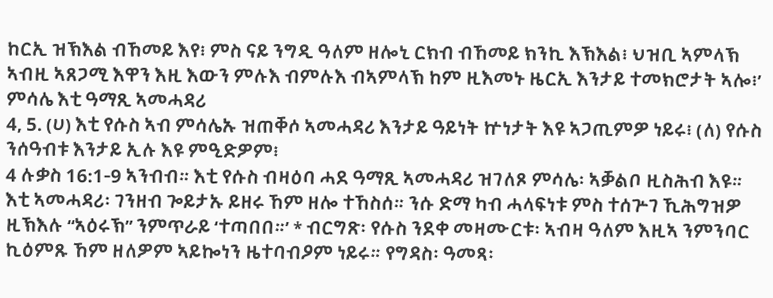ከርኢ ዝኽእል ብኸመይ እየ፧ ምስ ናይ ንግዲ ዓለም ዘሎኒ ርክብ ብኸመይ ክንኪ እኽእል፧ ህዝቢ ኣምላኽ ኣብዚ ኣጸጋሚ እዋን እዚ እውን ምሉእ ብምሉእ ብኣምላኽ ከም ዚእመኑ ዜርኢ እንታይ ተመክሮታት ኣሎ፧’
ምሳሌ እቲ ዓማጺ ኣመሓዳሪ
4, 5. (ሀ) እቲ የሱስ ኣብ ምሳሌኡ ዝጠቐሶ ኣመሓዳሪ እንታይ ዓይነት ኵነታት እዩ ኣጋጢምዎ ነይሩ፧ (ለ) የሱስ ንሰዓብቱ እንታይ ኢሉ እዩ ምዒድዎም፧
4 ሉቃስ 16:1-9 ኣንብብ። እቲ የሱስ ብዛዕባ ሓደ ዓማጺ ኣመሓዳሪ ዝገለጾ ምሳሌ፡ ኣቓልቦ ዚስሕብ እዩ። እቲ ኣመሓዳሪ፡ ገንዘብ ጐይታኡ ይዘሩ ኸም ዘሎ ተኸስሰ። ንሱ ድማ ካብ ሓላፍነቱ ምስ ተሰጕገ ኺሕግዝዎ ዚኽእሉ “ኣዕሩኽ” ንምጥራይ ‘ተጣበበ።’ * ብርግጽ፡ የሱስ ንደቀ መዛሙርቱ፡ ኣብዛ ዓለም እዚኣ ንምንባር ኪዕምጹ ኸም ዘለዎም ኣይኰነን ዜተባብዖም ነይሩ። የግዳስ፡ ዓመጻ፡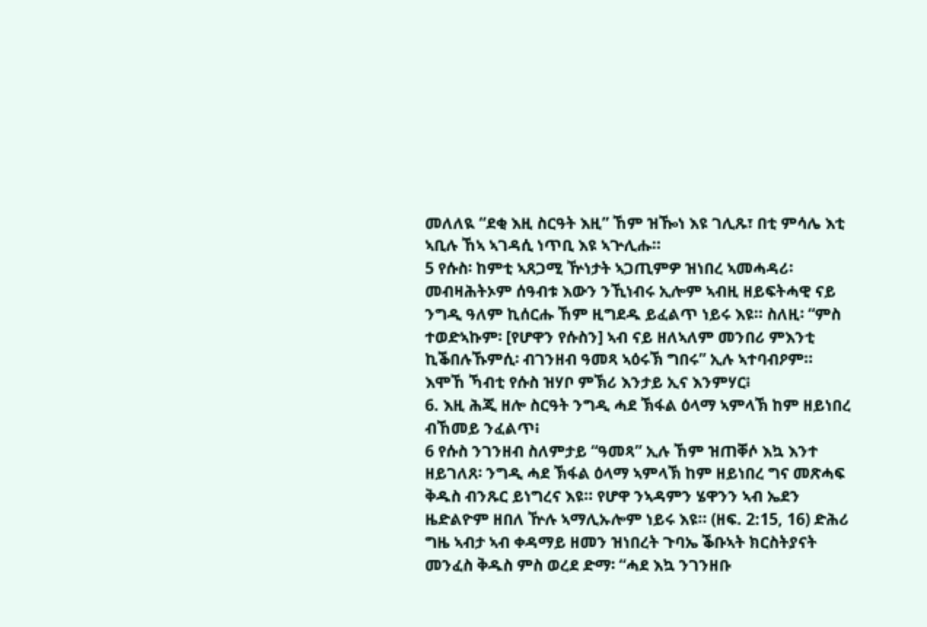መለለዪ “ደቂ እዚ ስርዓት እዚ” ኸም ዝዀነ እዩ ገሊጹ፣ በቲ ምሳሌ እቲ ኣቢሉ ኸኣ ኣገዳሲ ነጥቢ እዩ ኣጕሊሑ።
5 የሱስ፡ ከምቲ ኣጸጋሚ ዅነታት ኣጋጢምዎ ዝነበረ ኣመሓዳሪ፡ መብዛሕትኦም ሰዓብቱ እውን ንኺነብሩ ኢሎም ኣብዚ ዘይፍትሓዊ ናይ ንግዲ ዓለም ኪሰርሑ ኸም ዚግደዱ ይፈልጥ ነይሩ እዩ። ስለዚ፡ “ምስ ተወድኣኩም፡ [የሆዋን የሱስን] ኣብ ናይ ዘለኣለም መንበሪ ምእንቲ ኪቕበሉኹምሲ፡ ብገንዘብ ዓመጻ ኣዕሩኽ ግበሩ” ኢሉ ኣተባብዖም። እሞኸ ኻብቲ የሱስ ዝሃቦ ምኽሪ እንታይ ኢና እንምሃር፧
6. እዚ ሕጂ ዘሎ ስርዓት ንግዲ ሓደ ኽፋል ዕላማ ኣምላኽ ከም ዘይነበረ ብኸመይ ንፈልጥ፧
6 የሱስ ንገንዘብ ስለምታይ “ዓመጻ” ኢሉ ኸም ዝጠቐሶ እኳ እንተ ዘይገለጸ፡ ንግዲ ሓደ ኽፋል ዕላማ ኣምላኽ ከም ዘይነበረ ግና መጽሓፍ ቅዱስ ብንጹር ይነግረና እዩ። የሆዋ ንኣዳምን ሄዋንን ኣብ ኤደን ዜድልዮም ዘበለ ዅሉ ኣማሊኡሎም ነይሩ እዩ። (ዘፍ. 2:15, 16) ድሕሪ ግዜ ኣብታ ኣብ ቀዳማይ ዘመን ዝነበረት ጉባኤ ቕቡኣት ክርስትያናት መንፈስ ቅዱስ ምስ ወረደ ድማ፡ “ሓደ እኳ ንገንዘቡ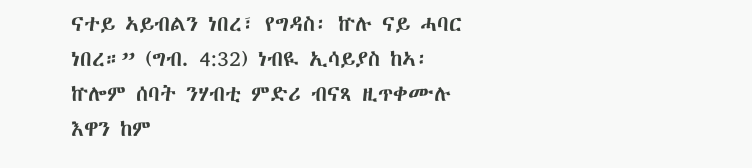ናተይ ኣይብልን ነበረ፣ የግዳስ፡ ኵሉ ናይ ሓባር ነበረ።” (ግብ. 4:32) ነብዪ ኢሳይያስ ከኣ፡ ኵሎም ሰባት ንሃብቲ ምድሪ ብናጻ ዚጥቀሙሉ እዋን ከም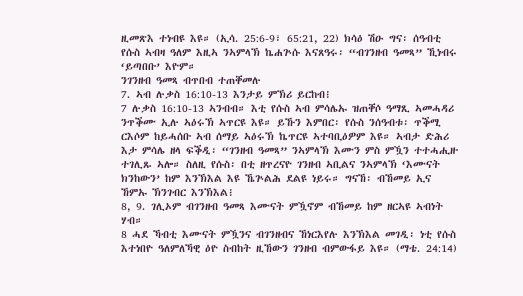ዚመጽእ ተነብዩ እዩ። (ኢሳ. 25:6-9፣ 65:21, 22) ክሳዕ ሽዑ ግና፡ ሰዓብቲ የሱስ ኣብዛ ዓለም እዚኣ ንኣምላኽ ኬሐጕሱ እናጸዓሩ፡ “ብገንዘብ ዓመጻ” ኺነብሩ ‘ይጣበቡ’ እዮም።
ንገንዘብ ዓመጻ ብጥበብ ተጠቐመሉ
7. ኣብ ሉቃስ 16:10-13 እንታይ ምኽሪ ይርከብ፧
7 ሉቃስ 16:10-13 ኣንብብ። እቲ የሱስ ኣብ ምሳሌኡ ዝጠቐሶ ዓማጺ ኣመሓዳሪ ንጥቕሙ ኢሉ ኣዕሩኽ ኣጥርዩ እዩ። ይኹን እምበር፡ የሱስ ንሰዓብቱ፡ ጥቕሚ ርእሶም ከይሓሰቡ ኣብ ሰማይ ኣዕሩኽ ኬጥርዩ ኣተባቢዕዎም እዩ። ኣብታ ድሕሪ እታ ምሳሌ ዘላ ፍቕዲ፡ “ገንዘብ ዓመጻ” ንኣምላኽ እሙን ምስ ምዃን ተተሓሒዙ ተገሊጹ ኣሎ። ስለዚ የሱስ፡ በቲ ዘጥረናዮ ገንዘብ ኣቢልና ንኣምላኽ ‘እሙናት ክንከውን’ ከም እንኽእል እዩ ኼጕልሕ ደልዩ ነይሩ። ግናኸ፡ ብኸመይ ኢና ኸምኡ ኽንገብር እንኽእል፧
8, 9. ገሊኦም ብገንዘብ ዓመጻ እሙናት ምዃኖም ብኸመይ ከም ዘርኣዩ ኣብነት ሃብ።
8 ሓደ ኻብቲ እሙናት ምዃንና ብገንዘብና ኸነርእየሉ እንኽእል መገዲ፡ ነቲ የሱስ እተነበዮ ዓለምለኻዊ ዕዮ ስብከት ዚኸውን ገንዘብ ብምውፋይ እዩ። (ማቴ. 24:14)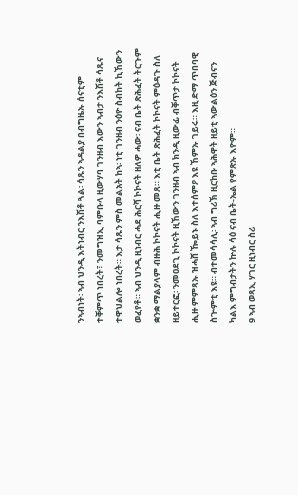ንኣብነት፡ ኣብ ህንዲ እትነብር ንእሽቶ ጓል፡ ሳጹን ኣዳልያ በብግዜኡ ሰናቲም ተቐምጥ ነበረት፣ ንመግዝኢ ባምቡላ ዚውሃባ ገንዘብ እውን ኣብታ ንእሽቶ ሳጹና ተዋህልሎ ነበረት። እታ ሳጹን ምስ መልአት ከኣ፡ ነቲ ገንዘብ ንዕዮ ስብከት ኪኸውን ወፈየቶ። ኣብ ህንዲ ዚነብር ሓደ ሕርሻ ኮኮናት ዘለዎ ሓው፡ ናብ ቤት ጽሕፈት ትርጉም ቋንቋ ማልያላም ብዙሕ ኮኮናት ሒዙ መጸ። እቲ ቤት ጽሕፈት ኮኮናት ምዕዳጉ ስለ ዘይተርፎ፡ ንመዐደጊ ኮኮናት ዚኸውን ገንዘብ ኣብ ክንዲ ዚውፊ ብቐጥታ ኮኮናት ሒዙ ምምጻኡ ዝሓሸ ዀይኑ ስለ እተሰምዖ እዩ ኸምኡ ገይሩ። እዚ ድማ ጥበባዊ ስጕምቲ እዩ። ብተመሳሳሊ፡ ኣብ ግሪኽ ዚርከቡ ኣሕዋት ዘይቲ ኣውልዕን ጅብናን ካልእ ምግብታትን ኵሉ ሳዕ ናብ ቤት-ኤል የምጽኡ እዮም።
9 ኣብ ወጻኢ ሃገር ዚነብር ስሪ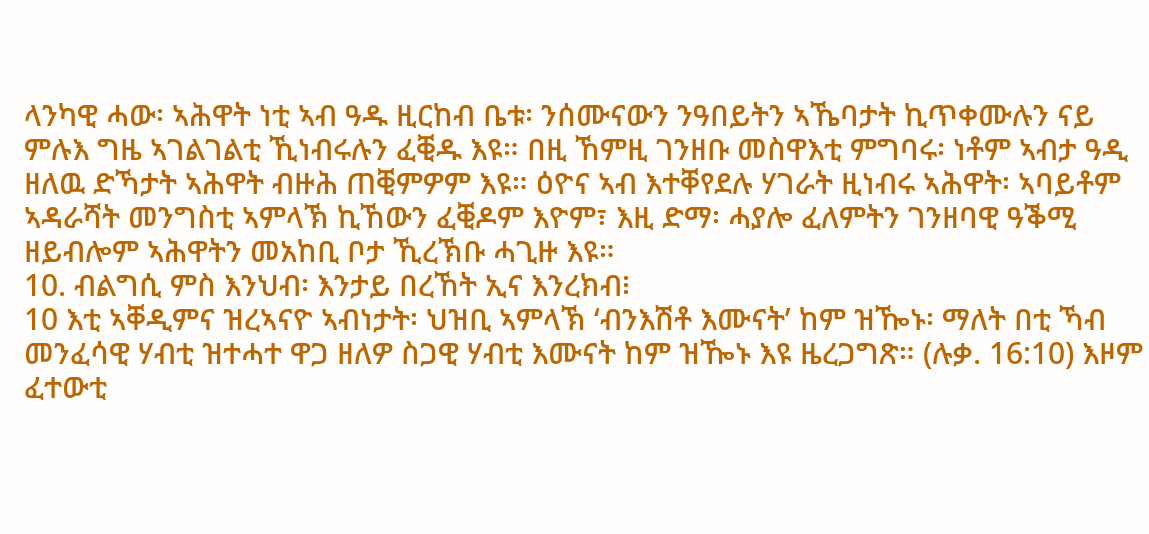ላንካዊ ሓው፡ ኣሕዋት ነቲ ኣብ ዓዱ ዚርከብ ቤቱ፡ ንሰሙናውን ንዓበይትን ኣኼባታት ኪጥቀሙሉን ናይ ምሉእ ግዜ ኣገልገልቲ ኺነብሩሉን ፈቒዱ እዩ። በዚ ኸምዚ ገንዘቡ መስዋእቲ ምግባሩ፡ ነቶም ኣብታ ዓዲ ዘለዉ ድኻታት ኣሕዋት ብዙሕ ጠቒምዎም እዩ። ዕዮና ኣብ እተቐየደሉ ሃገራት ዚነብሩ ኣሕዋት፡ ኣባይቶም ኣዳራሻት መንግስቲ ኣምላኽ ኪኸውን ፈቒዶም እዮም፣ እዚ ድማ፡ ሓያሎ ፈለምትን ገንዘባዊ ዓቕሚ ዘይብሎም ኣሕዋትን መአከቢ ቦታ ኺረኽቡ ሓጊዙ እዩ።
10. ብልግሲ ምስ እንህብ፡ እንታይ በረኸት ኢና እንረክብ፧
10 እቲ ኣቐዲምና ዝረኣናዮ ኣብነታት፡ ህዝቢ ኣምላኽ ‘ብንእሽቶ እሙናት’ ከም ዝዀኑ፡ ማለት በቲ ኻብ መንፈሳዊ ሃብቲ ዝተሓተ ዋጋ ዘለዎ ስጋዊ ሃብቲ እሙናት ከም ዝዀኑ እዩ ዜረጋግጽ። (ሉቃ. 16:10) እዞም ፈተውቲ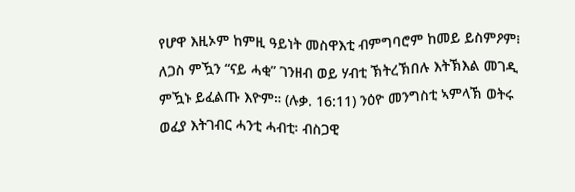የሆዋ እዚኦም ከምዚ ዓይነት መስዋእቲ ብምግባሮም ከመይ ይስምዖም፧ ለጋስ ምዃን “ናይ ሓቂ” ገንዘብ ወይ ሃብቲ ኽትረኽበሉ እትኽእል መገዲ ምዃኑ ይፈልጡ እዮም። (ሉቃ. 16:11) ንዕዮ መንግስቲ ኣምላኽ ወትሩ ወፈያ እትገብር ሓንቲ ሓብቲ፡ ብስጋዊ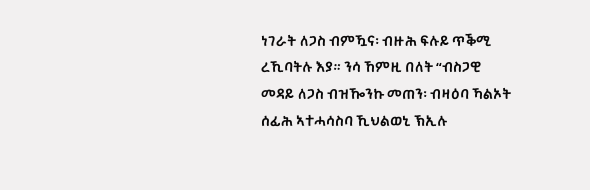ነገራት ለጋስ ብምዃና፡ ብዙሕ ፍሉይ ጥቕሚ ረኺባትሉ እያ። ንሳ ኸምዚ በለት “ብስጋዊ መዳይ ለጋስ ብዝዀንኩ መጠን፡ ብዛዕባ ኻልኦት ሰፊሕ ኣተሓሳስባ ኺህልወኒ ኽኢሉ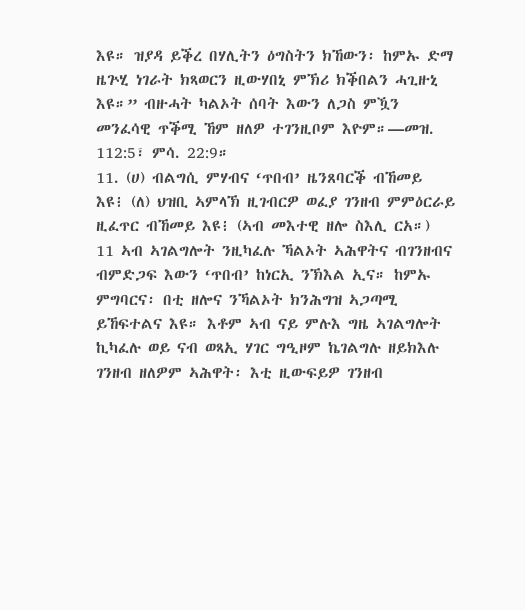እዩ። ዝያዳ ይቕረ በሃሊትን ዕግስትን ክኸውን፡ ከምኡ ድማ ዜጕሂ ነገራት ክጻወርን ዚውሃበኒ ምኽሪ ክቕበልን ሓጊዙኒ እዩ።” ብዙሓት ካልኦት ሰባት እውን ለጋስ ምዃን መንፈሳዊ ጥቕሚ ኸም ዘለዎ ተገንዚቦም እዮም።—መዝ. 112:5፣ ምሳ. 22:9።
11. (ሀ) ብልግሲ ምሃብና ‘ጥበብ’ ዜንጸባርቕ ብኸመይ እዩ፧ (ለ) ህዝቢ ኣምላኽ ዚገብርዎ ወፈያ ገንዘብ ምምዕርራይ ዚፈጥር ብኸመይ እዩ፧ (ኣብ መእተዊ ዘሎ ስእሊ ርአ።)
11 ኣብ ኣገልግሎት ንዚካፈሉ ኻልኦት ኣሕዋትና ብገንዘብና ብምድጋፍ እውን ‘ጥበብ’ ከነርኢ ንኽእል ኢና። ከምኡ ምግባርና፡ በቲ ዘሎና ንኻልኦት ክንሕግዝ ኣጋጣሚ ይኸፍተልና እዩ። እቶም ኣብ ናይ ምሉእ ግዜ ኣገልግሎት ኪካፈሉ ወይ ናብ ወጻኢ ሃገር ግዒዞም ኬገልግሉ ዘይክእሉ ገንዘብ ዘለዎም ኣሕዋት፡ እቲ ዚውፍይዎ ገንዘብ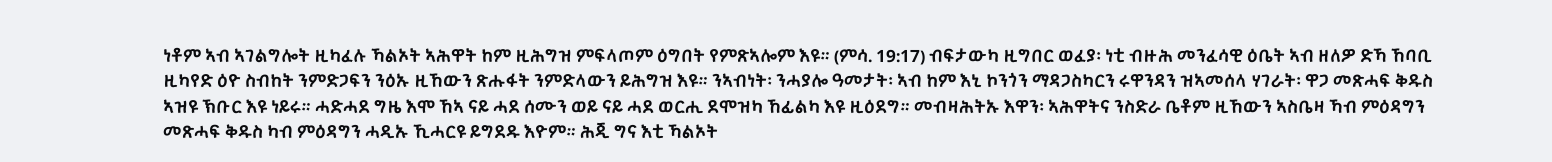ነቶም ኣብ ኣገልግሎት ዚካፈሉ ኻልኦት ኣሕዋት ከም ዚሕግዝ ምፍላጦም ዕግበት የምጽኣሎም እዩ። (ምሳ. 19:17) ብፍታውካ ዚግበር ወፈያ፡ ነቲ ብዙሕ መንፈሳዊ ዕቤት ኣብ ዘለዎ ድኻ ኸባቢ ዚካየድ ዕዮ ስብከት ንምድጋፍን ንዕኡ ዚኸውን ጽሑፋት ንምድላውን ይሕግዝ እዩ። ንኣብነት፡ ንሓያሎ ዓመታት፡ ኣብ ከም እኒ ኮንጎን ማዳጋስካርን ሩዋንዳን ዝኣመሰላ ሃገራት፡ ዋጋ መጽሓፍ ቅዱስ ኣዝዩ ኽቡር እዩ ነይሩ። ሓድሓደ ግዜ እሞ ኸኣ ናይ ሓደ ሰሙን ወይ ናይ ሓደ ወርሒ ደሞዝካ ኸፊልካ እዩ ዚዕደግ። መብዛሕትኡ እዋን፡ ኣሕዋትና ንስድራ ቤቶም ዚኸውን ኣስቤዛ ኻብ ምዕዳግን መጽሓፍ ቅዱስ ካብ ምዕዳግን ሓዲኡ ኺሓርዩ ይግደዱ እዮም። ሕጂ ግና እቲ ኻልኦት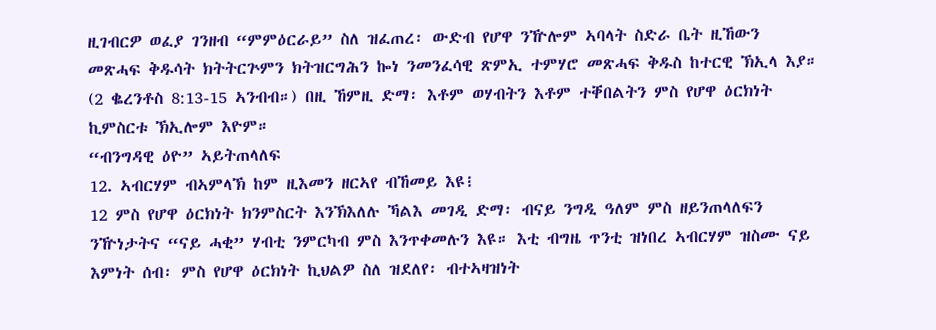ዚገብርዎ ወፈያ ገንዘብ “ምምዕርራይ” ስለ ዝፈጠረ፡ ውድብ የሆዋ ንዅሎም ኣባላት ስድራ ቤት ዚኸውን መጽሓፍ ቅዱሳት ክትትርጕምን ክትዝርግሕን ኰነ ንመንፈሳዊ ጽምኢ ተምሃሮ መጽሓፍ ቅዱስ ከተርዊ ኽኢላ እያ። (2 ቈረንቶስ 8:13-15 ኣንብብ።) በዚ ኸምዚ ድማ፡ እቶም ወሃብትን እቶም ተቐበልትን ምስ የሆዋ ዕርክነት ኪምስርቱ ኽኢሎም እዮም።
“ብንግዳዊ ዕዮ” ኣይትጠላለፍ
12. ኣብርሃም ብኣምላኽ ከም ዚእመን ዘርኣየ ብኸመይ እዩ፧
12 ምስ የሆዋ ዕርክነት ክንምስርት እንኽእለሉ ኻልእ መገዲ ድማ፡ ብናይ ንግዲ ዓለም ምስ ዘይንጠላለፍን ንዅነታትና “ናይ ሓቂ” ሃብቲ ንምርካብ ምስ እንጥቀመሉን እዩ። እቲ ብግዜ ጥንቲ ዝነበረ ኣብርሃም ዝስሙ ናይ እምነት ሰብ፡ ምስ የሆዋ ዕርክነት ኪህልዎ ስለ ዝደለየ፡ ብተኣዛዝነት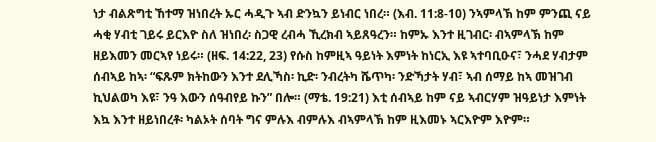ነታ ብልጽግቲ ኸተማ ዝነበረት ኡር ሓዲጉ ኣብ ድንኳን ይነብር ነበረ። (እብ. 11:8-10) ንኣምላኽ ከም ምንጪ ናይ ሓቂ ሃብቲ ገይሩ ይርእዮ ስለ ዝነበረ፡ ስጋዊ ረብሓ ኺረክብ ኣይጸዓረን። ከምኡ እንተ ዚገብር፡ ብኣምላኽ ከም ዘይእመን መርኣየ ነይሩ። (ዘፍ. 14:22, 23) የሱስ ከምዚኣ ዓይነት እምነት ከነርኢ እዩ ኣተባቢዑና፣ ንሓደ ሃብታም ሰብኣይ ከኣ፡ “ፍጹም ክትከውን እንተ ደሊኻስ፡ ኪድ፡ ንብረትካ ሼጥካ፡ ንድኻታት ሃብ፣ ኣብ ሰማይ ከኣ መዝገብ ኪህልወካ እዩ፣ ንዓ እውን ሰዓብየይ ኩን” በሎ። (ማቴ. 19:21) እቲ ሰብኣይ ከም ናይ ኣብርሃም ዝዓይነታ እምነት እኳ እንተ ዘይነበረቶ፡ ካልኦት ሰባት ግና ምሉእ ብምሉእ ብኣምላኽ ከም ዚእመኑ ኣርእዮም እዮም።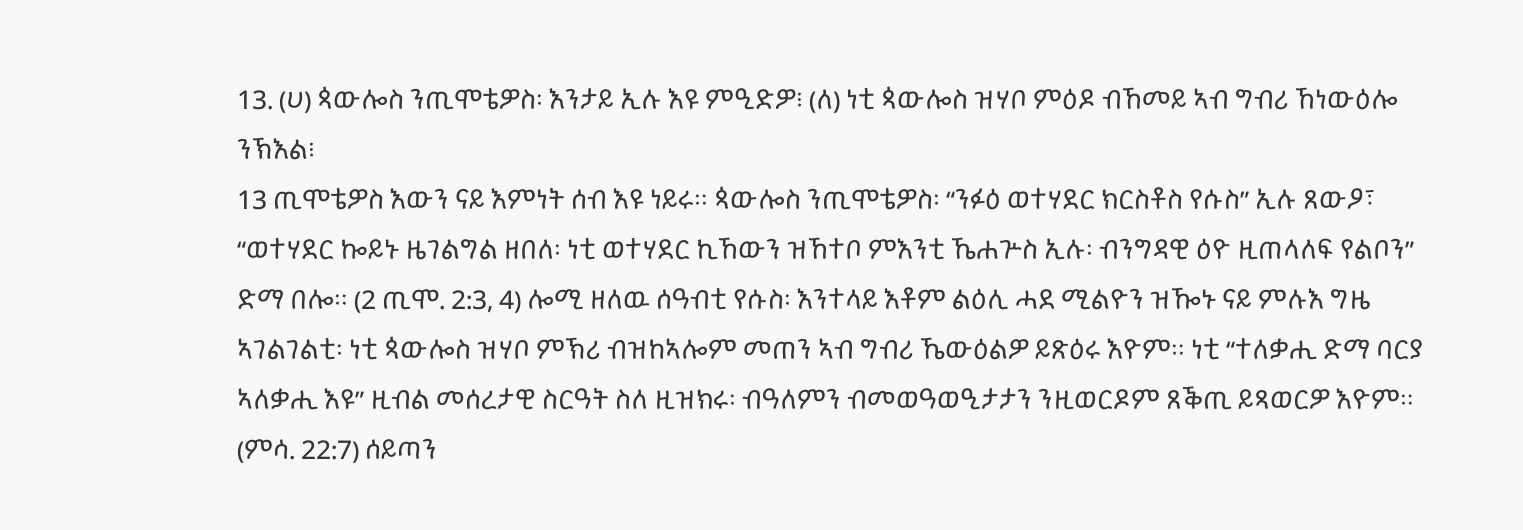13. (ሀ) ጳውሎስ ንጢሞቴዎስ፡ እንታይ ኢሉ እዩ ምዒድዎ፧ (ለ) ነቲ ጳውሎስ ዝሃቦ ምዕዶ ብኸመይ ኣብ ግብሪ ኸነውዕሎ ንኽእል፧
13 ጢሞቴዎስ እውን ናይ እምነት ሰብ እዩ ነይሩ። ጳውሎስ ንጢሞቴዎስ፡ “ንፉዕ ወተሃደር ክርስቶስ የሱስ” ኢሉ ጸውዖ፣ “ወተሃደር ኰይኑ ዜገልግል ዘበለ፡ ነቲ ወተሃደር ኪኸውን ዝኸተቦ ምእንቲ ኼሐጕስ ኢሉ፡ ብንግዳዊ ዕዮ ዚጠላለፍ የልቦን” ድማ በሎ። (2 ጢሞ. 2:3, 4) ሎሚ ዘለዉ ሰዓብቲ የሱስ፡ እንተላይ እቶም ልዕሊ ሓደ ሚልዮን ዝዀኑ ናይ ምሉእ ግዜ ኣገልገልቲ፡ ነቲ ጳውሎስ ዝሃቦ ምኽሪ ብዝከኣሎም መጠን ኣብ ግብሪ ኼውዕልዎ ይጽዕሩ እዮም። ነቲ “ተለቃሒ ድማ ባርያ ኣለቃሒ እዩ” ዚብል መሰረታዊ ስርዓት ስለ ዚዝክሩ፡ ብዓለምን ብመወዓወዒታታን ንዚወርዶም ጸቕጢ ይጻወርዎ እዮም። (ምሳ. 22:7) ሰይጣን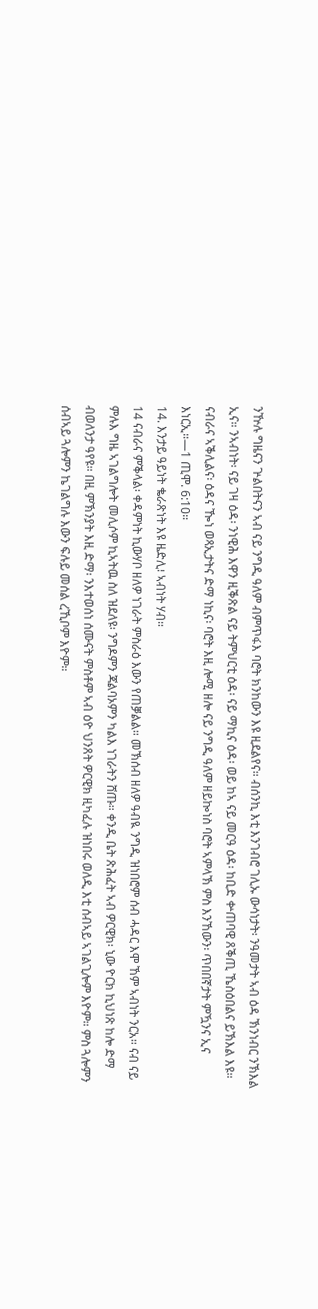ንዅሉ ግዜናን ጕልበትናን ኣብ ናይ ንግዲ ዓለም ብምጥፋእ ባሮት ክንከውን እዩ ዚደልየና። ብሰንኪ እቲ እንገብሮ ገሊኡ ውሳነታት፡ ንዓመታት ኣብ ዕዳ ኽንነብር ንኽእል ኢና። ንኣብነት፡ ናይ ገዛ ዕዳ፡ ንነዊሕ እዋን ዚቕጽል ናይ ትምህርቲ ዕዳ፡ ናይ ማኪና ዕዳ፡ ወይ ከኣ ናይ መርዓ ዕዳ፡ ከቢድ ቍጠባዊ ጸቕጢ ኼስዕበልና ይኽእል እዩ። ናብራና ኣቕሊልና፡ ዕዳና ዀነ ወጻኢታትና ድማ ነኪና፡ ባሮት እዚ ሎሚ ዘሎ ናይ ንግዲ ዓለም ዘይኰነስ ባሮት ኣምላኽ ምስ እንኸውን፡ ጥበበኛታት ምዃንና ኢና እነርኢ።—1 ጢሞ. 6:10።
14. እንታይ ዓይነት ቈራጽነት እዩ ዜድሊ፧ ኣብነት ሃብ።
14 ናብራና ምቕላል፡ ቀዳምነት ኪውሃቦ ዘለዎ ነገራት ምስራዕ እውን የጠቓልል። መኽሰብ ዘለዎ ዓብዪ ንግዲ ዝነበሮም ሰብ ሓዳር እሞ ኸም ኣብነት ንርአ። ናብ ናይ ምሉእ ግዜ ኣገልግሎት መሊሶም ኪኣትዉ ስለ ዝደለዩ፡ ንግዶምን ጃልባኦምን ካልእ ነገራትን ሸጡ። ቀንዲ ቤት ጽሕፈት ኣብ ዎርዊክ፡ ኒው ዮርክ ኪህነጽ ከሎ ድማ ብወለንታ ዓየዩ። በዚ ምኽንያት እዚ ድማ፡ ንእተወሰነ ሰሙናት ምስቶም ኣብ ዕዮ ህንጸት ዎርዊክ ዚካፈሉ ዝነበሩ ወለዲ እቲ ሰብኣይ ኣገልጊሎም እዮም። ምስ ጓሎምን ሰብኣይ ጓሎምን ኬገልግሉ እውን ፍሉይ መሰል ረኺቦም እዮም።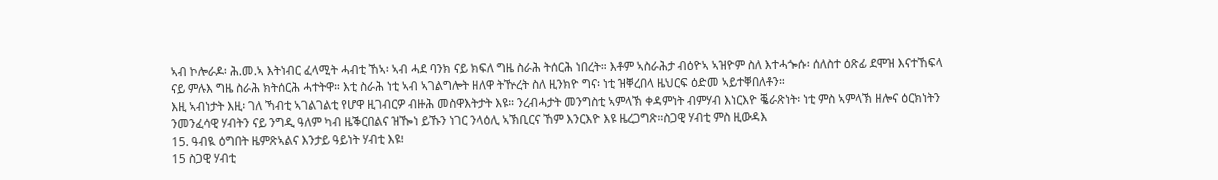ኣብ ኮሎራዶ፡ ሕ.መ.ኣ እትነብር ፈላሚት ሓብቲ ኸኣ፡ ኣብ ሓደ ባንክ ናይ ክፍለ ግዜ ስራሕ ትሰርሕ ነበረት። እቶም ኣስራሕታ ብዕዮኣ ኣዝዮም ስለ እተሓጐሱ፡ ሰለስተ ዕጽፊ ደሞዝ እናተኸፍላ ናይ ምሉእ ግዜ ስራሕ ክትሰርሕ ሓተትዋ። እቲ ስራሕ ነቲ ኣብ ኣገልግሎት ዘለዋ ትዅረት ስለ ዚንክዮ ግና፡ ነቲ ዝቐረበላ ዜህርፍ ዕድመ ኣይተቐበለቶን።
እዚ ኣብነታት እዚ፡ ገለ ኻብቲ ኣገልገልቲ የሆዋ ዚገብርዎ ብዙሕ መስዋእትታት እዩ። ንረብሓታት መንግስቲ ኣምላኽ ቀዳምነት ብምሃብ እነርእዮ ቘራጽነት፡ ነቲ ምስ ኣምላኽ ዘሎና ዕርክነትን ንመንፈሳዊ ሃብትን ናይ ንግዲ ዓለም ካብ ዜቕርበልና ዝዀነ ይኹን ነገር ንላዕሊ ኣኽቢርና ኸም እንርእዮ እዩ ዜረጋግጽ።ስጋዊ ሃብቲ ምስ ዚውዳእ
15. ዓብዪ ዕግበት ዜምጽኣልና እንታይ ዓይነት ሃብቲ እዩ፧
15 ስጋዊ ሃብቲ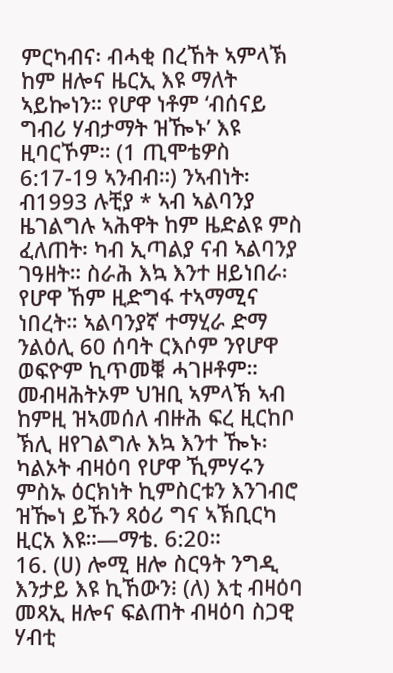ምርካብና፡ ብሓቂ በረኸት ኣምላኽ ከም ዘሎና ዜርኢ እዩ ማለት ኣይኰነን። የሆዋ ነቶም ‘ብሰናይ ግብሪ ሃብታማት ዝዀኑ’ እዩ ዚባርኾም። (1 ጢሞቴዎስ 6:17-19 ኣንብብ።) ንኣብነት፡ ብ1993 ሉቺያ * ኣብ ኣልባንያ ዜገልግሉ ኣሕዋት ከም ዜድልዩ ምስ ፈለጠት፡ ካብ ኢጣልያ ናብ ኣልባንያ ገዓዘት። ስራሕ እኳ እንተ ዘይነበራ፡ የሆዋ ኸም ዚድግፋ ተኣማሚና ነበረት። ኣልባንያኛ ተማሂራ ድማ ንልዕሊ 60 ሰባት ርእሶም ንየሆዋ ወፍዮም ኪጥመቑ ሓገዞቶም። መብዛሕትኦም ህዝቢ ኣምላኽ ኣብ ከምዚ ዝኣመሰለ ብዙሕ ፍረ ዚርከቦ ኽሊ ዘየገልግሉ እኳ እንተ ዀኑ፡ ካልኦት ብዛዕባ የሆዋ ኺምሃሩን ምስኡ ዕርክነት ኪምስርቱን እንገብሮ ዝዀነ ይኹን ጻዕሪ ግና ኣኽቢርካ ዚርአ እዩ።—ማቴ. 6:20።
16. (ሀ) ሎሚ ዘሎ ስርዓት ንግዲ እንታይ እዩ ኪኸውን፧ (ለ) እቲ ብዛዕባ መጻኢ ዘሎና ፍልጠት ብዛዕባ ስጋዊ ሃብቲ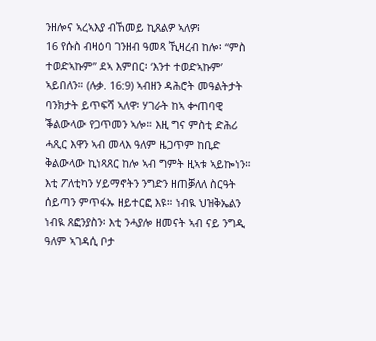ንዘሎና ኣረኣእያ ብኸመይ ኪጸልዎ ኣለዎ፧
16 የሱስ ብዛዕባ ገንዘብ ዓመጻ ኺዛረብ ከሎ፡ “ምስ ተወድኣኩም” ደኣ እምበር፡ ‘እንተ ተወድኣኩም’ ኣይበለን። (ሉቃ. 16:9) ኣብዘን ዳሕሮት መዓልትታት ባንክታት ይጥፍሻ ኣለዋ፡ ሃገራት ከኣ ቍጠባዊ ቕልውላው የጋጥመን ኣሎ። እዚ ግና ምስቲ ድሕሪ ሓጺር እዋን ኣብ መላእ ዓለም ዜጋጥም ከቢድ ቅልውላው ኪነጻጸር ከሎ ኣብ ግምት ዚኣቱ ኣይኰነን። እቲ ፖለቲካን ሃይማኖትን ንግድን ዘጠቓለለ ስርዓት ሰይጣን ምጥፋኡ ዘይተርፎ እዩ። ነብዪ ህዝቅኤልን ነብዪ ጸፎንያስን፡ እቲ ንሓያሎ ዘመናት ኣብ ናይ ንግዲ ዓለም ኣገዳሲ ቦታ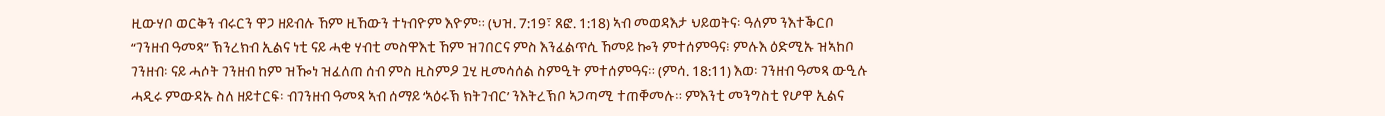ዚውሃቦ ወርቅን ብሩርን ዋጋ ዘይብሉ ኸም ዚኸውን ተነብዮም እዮም። (ህዝ. 7:19፣ ጸፎ. 1:18) ኣብ መወዳእታ ህይወትና፡ ዓለም ንእተቕርቦ “ገንዘብ ዓመጻ” ኽንረክብ ኢልና ነቲ ናይ ሓቂ ሃብቲ መስዋእቲ ኸም ዝገበርና ምስ እንፈልጥሲ ኸመይ ኰን ምተሰምዓና፧ ምሉእ ዕድሚኡ ዝኣከቦ ገንዘብ፡ ናይ ሓሶት ገንዘብ ከም ዝዀነ ዝፈለጠ ሰብ ምስ ዚስምዖ ጓሂ ዚመሳሰል ስምዒት ምተሰምዓና። (ምሳ. 18:11) እወ፡ ገንዘብ ዓመጻ ውዒሉ ሓዲሩ ምውዳኡ ስለ ዘይተርፍ፡ ብገንዘብ ዓመጻ ኣብ ሰማይ ‘ኣዕሩኽ ክትገብር’ ንእትረኽቦ ኣጋጣሚ ተጠቐመሉ። ምእንቲ መንግስቲ የሆዋ ኢልና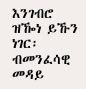እንገብሮ ዝዀነ ይኹን ነገር፡ ብመንፈሳዊ መዳይ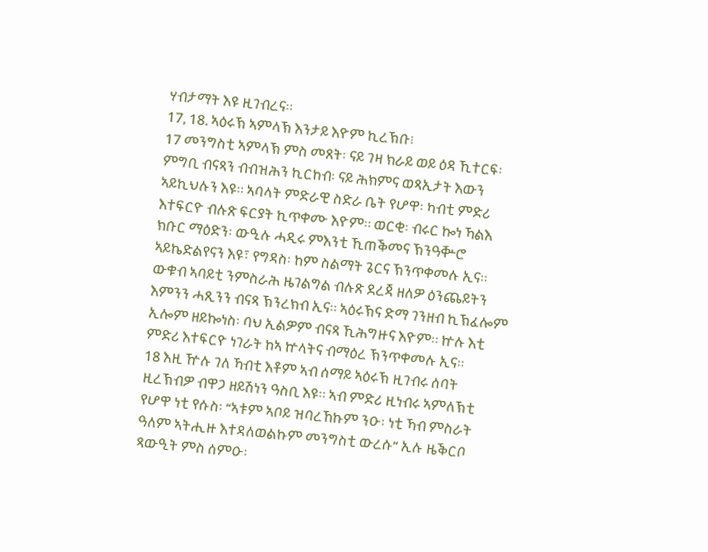ሃብታማት እዩ ዚገብረና።
17, 18. ኣዕሩኽ ኣምላኽ እንታይ እዮም ኪረኽቡ፧
17 መንግስቲ ኣምላኽ ምስ መጸት፡ ናይ ገዛ ክራይ ወይ ዕዳ ኺተርፍ፡ ምግቢ ብናጻን ብብዝሕን ኪርከብ፡ ናይ ሕክምና ወጻኢታት እውን ኣይኪህሉን እዩ። ኣባላት ምድራዊ ስድራ ቤት የሆዋ፡ ካብቲ ምድሪ እተፍርዮ ብሉጽ ፍርያት ኪጥቀሙ እዮም። ወርቂ፡ ብሩር ኰነ ኻልእ ክቡር ማዕድን፡ ውዒሉ ሓዲሩ ምእንቲ ኺጠቕመና ኽንዓቝሮ ኣይኬድልየናን እዩ፣ የግዳስ፡ ከም ስልማት ጌርና ኽንጥቀመሉ ኢና። ውቁብ ኣባይቲ ንምስራሕ ዜገልግል ብሉጽ ደረጃ ዘለዎ ዕንጨይትን እምንን ሓጺንን ብናጻ ኽንረክብ ኢና። ኣዕሩኽና ድማ ገንዘብ ኪኽፈሎም ኢሎም ዘይኰነስ፡ ባህ ኢልዎም ብናጻ ኺሕግዙና እዮም። ኵሉ እቲ ምድሪ እተፍርዮ ነገራት ከኣ ኵላትና ብማዕረ ኽንጥቀመሉ ኢና።
18 እዚ ዅሉ ገለ ኻብቲ እቶም ኣብ ሰማይ ኣዕሩኽ ዚገብሩ ሰባት ዚረኽብዎ ብዋጋ ዘይሽነን ዓስቢ እዩ። ኣብ ምድሪ ዚነብሩ ኣምለኽቲ የሆዋ ነቲ የሱስ፡ “ኣቱም ኣቦይ ዝባረኸኩም ንዑ፡ ነቲ ኻብ ምስራት ዓለም ኣትሒዙ እተዳለወልኩም መንግስቲ ውረሱ” ኢሉ ዜቕርቦ ጻውዒት ምስ ሰምዑ፡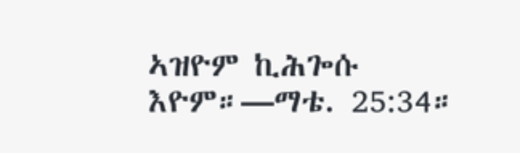ኣዝዮም ኪሕጐሱ እዮም።—ማቴ. 25:34።